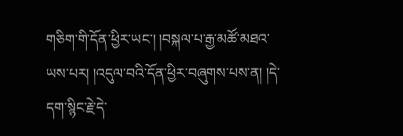གཅིག་གི་དོན་ཕྱིར་ཡང་། །བསྐལ་པ་རྒྱ་མཚོ་མཐའ་ཡས་པར། །འདུལ་བའི་དོན་ཕྱིར་བཞུགས་པས་ན། །དེ་དག་སྙིང་རྗེ་དེ་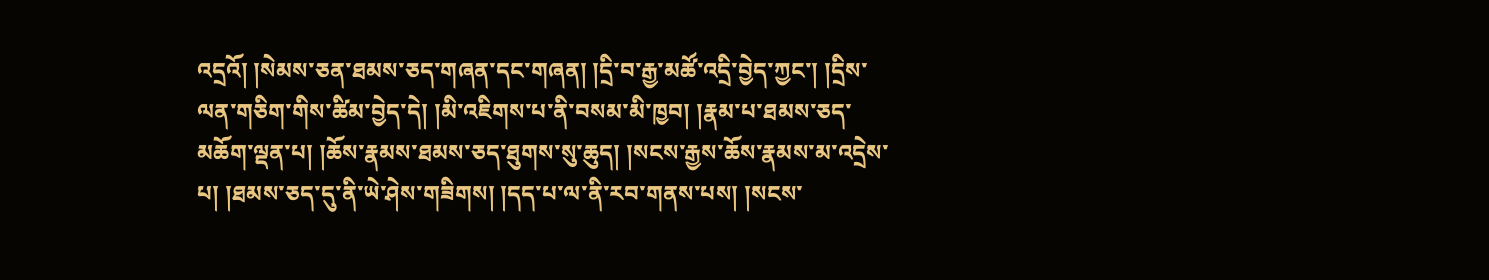འདྲའོ། །སེམས་ཅན་ཐམས་ཅད་གཞན་དང་གཞན། །དྲི་བ་རྒྱ་མཚོ་འདྲི་བྱེད་ཀྱང་། །དྲིས་ལན་གཅིག་གིས་ཚིམ་བྱེད་དེ། །མི་འཇིགས་པ་ནི་བསམ་མི་ཁྱབ། །རྣམ་པ་ཐམས་ཅད་མཆོག་ལྡན་པ། །ཆོས་རྣམས་ཐམས་ཅད་ཐུགས་སུ་ཆུད། །སངས་རྒྱས་ཆོས་རྣམས་མ་འདྲེས་པ། །ཐམས་ཅད་དུ་ནི་ཡེ་ཤེས་གཟིགས། །དད་པ་ལ་ནི་རབ་གནས་པས། །སངས་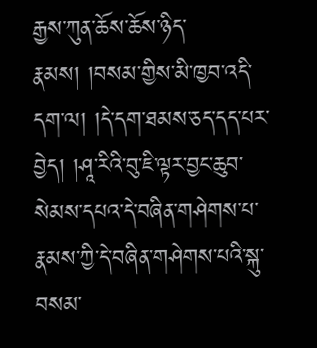རྒྱས་ཀུན་ཆོས་ཆོས་ཉིད་རྣམས། །བསམ་གྱིས་མི་ཁྱབ་འདི་དག་ལ། །དེ་དག་ཐམས་ཅད་དད་པར་བྱེད། །ཤཱ་རིའི་བུ་ཇི་ལྟར་བྱང་ཆུབ་སེམས་དཔའ་དེ་བཞིན་གཤེགས་པ་རྣམས་ཀྱི་དེ་བཞིན་གཤེགས་པའི་སྐུ་བསམ་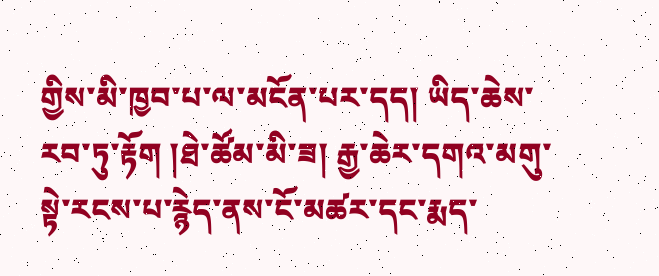གྱིས་མི་ཁྱབ་པ་ལ་མངོན་པར་དད། ཡིད་ཆེས་རབ་ཏུ་རྟོག །ཐེ་ཚོམ་མི་ཟ། རྒྱ་ཆེར་དགའ་མགུ་སྟེ་རངས་པ་རྙེད་ནས་ངོ་མཚར་དང་རྨད་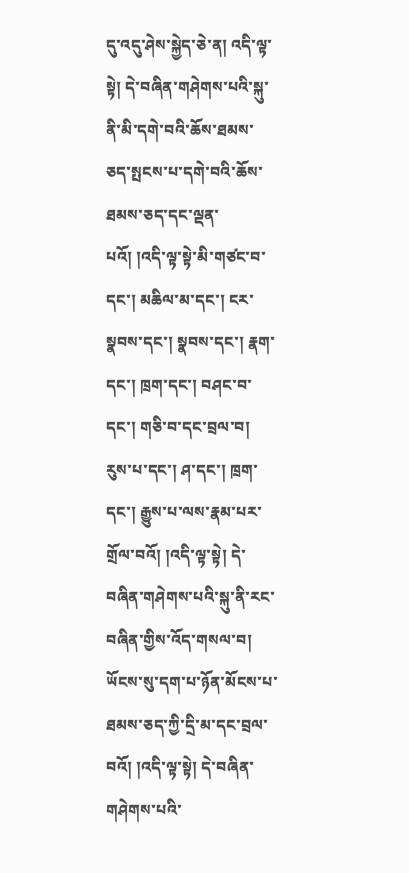དུ་འདུ་ཤེས་སྐྱེད་ཅེ་ན། འདི་ལྟ་སྟེ། དེ་བཞིན་གཤེགས་པའི་སྐུ་ནི་མི་དགེ་བའི་ཆོས་ཐམས་ཅད་སྤངས་པ་དགེ་བའི་ཆོས་ཐམས་ཅད་དང་ལྡན་པའོ། །འདི་ལྟ་སྟེ་མི་གཙང་བ་དང་། མཆིལ་མ་དང་། ངར་སྣབས་དང་། སྣབས་དང་། རྣག་དང་། ཁྲག་དང་། བཤང་བ་དང་། གཅི་བ་དང་བྲལ་བ། རུས་པ་དང་། ཤ་དང་། ཁྲག་དང་། རྒྱུས་པ་ལས་རྣམ་པར་གྲོལ་བའོ། །འདི་ལྟ་སྟེ། དེ་བཞིན་གཤེགས་པའི་སྐུ་ནི་རང་བཞིན་གྱིས་འོད་གསལ་བ། ཡོངས་སུ་དག་པ་ཉོན་མོངས་པ་ཐམས་ཅད་ཀྱི་དྲི་མ་དང་བྲལ་བའོ། །འདི་ལྟ་སྟེ། དེ་བཞིན་གཤེགས་པའི་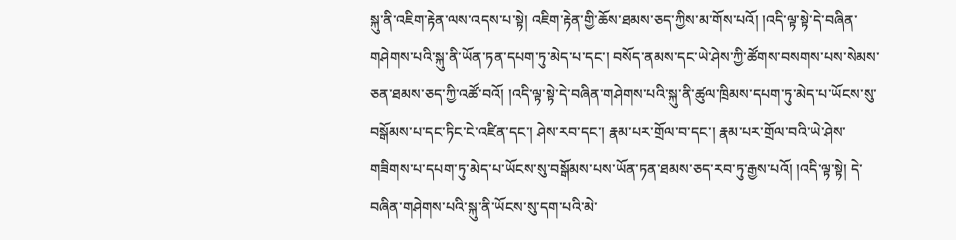སྐུ་ནི་འཇིག་རྟེན་ལས་འདས་པ་སྟེ། འཇིག་རྟེན་གྱི་ཆོས་ཐམས་ཅད་ཀྱིས་མ་གོས་པའོ། །འདི་ལྟ་སྟེ་དེ་བཞིན་གཤེགས་པའི་སྐུ་ནི་ཡོན་ཏན་དཔག་ཏུ་མེད་པ་དང་། བསོད་ནམས་དང་ཡེ་ཤེས་ཀྱི་ཚོགས་བསགས་པས་སེམས་ཅན་ཐམས་ཅད་ཀྱི་འཚོ་བའོ། །འདི་ལྟ་སྟེ་དེ་བཞིན་གཤེགས་པའི་སྐུ་ནི་ཚུལ་ཁྲིམས་དཔག་ཏུ་མེད་པ་ཡོངས་སུ་བསྒོམས་པ་དང་ཏིང་ངེ་འཛིན་དང་། ཤེས་རབ་དང་། རྣམ་པར་གྲོལ་བ་དང་། རྣམ་པར་གྲོལ་བའི་ཡེ་ཤེས་གཟིགས་པ་དཔག་ཏུ་མེད་པ་ཡོངས་སུ་བསྒོམས་པས་ཡོན་ཏན་ཐམས་ཅད་རབ་ཏུ་རྒྱས་པའོ། །འདི་ལྟ་སྟེ། དེ་བཞིན་གཤེགས་པའི་སྐུ་ནི་ཡོངས་སུ་དག་པའི་མེ་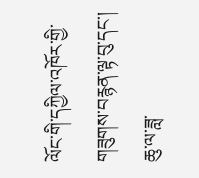ལོང་གི་དཀྱིལ་འཁོར་གྱི་གཟུགས་བརྙན་ལྟ་བུ་དང་། ཆུ་ལ་ཟླ་